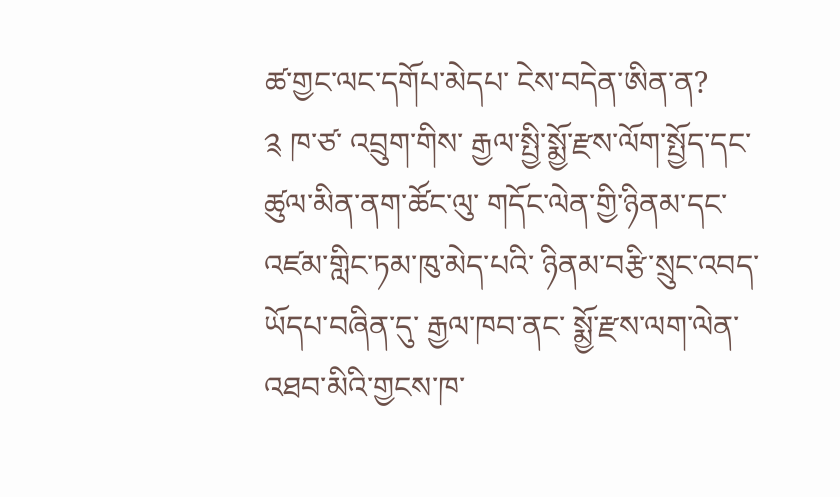ཚ་གྱང་ལང་དགོཔ་མེདཔ་ ངེས་བདེན་ཨིན་ན?
༉ ཁ་ཙ་ འབྲུག་གིས་ རྒྱལ་སྤྱི་སྨྱོ་རྫས་ལོག་སྤྱོད་དང་ ཚུལ་མིན་ནག་ཚོང་ལུ་ གདོང་ལེན་གྱི་ཉིནམ་དང་ འཛམ་གླིང་ཏམ་ཁུ་མེད་པའི་ ཉིནམ་བརྩི་སྲུང་འབད་ཡོདཔ་བཞིན་དུ་ རྒྱལ་ཁབ་ནང་ སྨྱོ་རྫས་ལག་ལེན་འཐབ་མིའི་གྱངས་ཁ་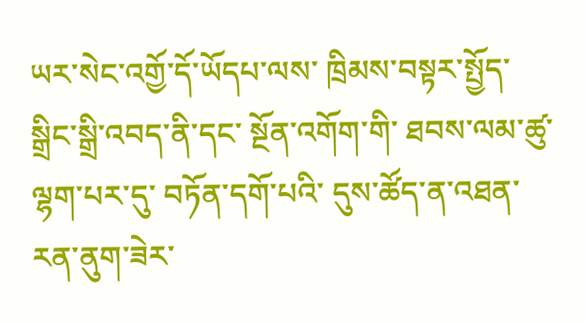ཡར་སེང་འགྱོ་དོ་ཡོདཔ་ལས་ ཁྲིམས་བསྟར་སྤྱོད་ སྒྲིང་སྒྲི་འབད་ནི་དང་ སྔོན་འགོག་གི་ ཐབས་ལམ་ཚུ་ ལྷག་པར་དུ་ བཏོན་དགོ་པའི་ དུས་ཚོད་ན་འཐན་རན་ནུག་ཟེར་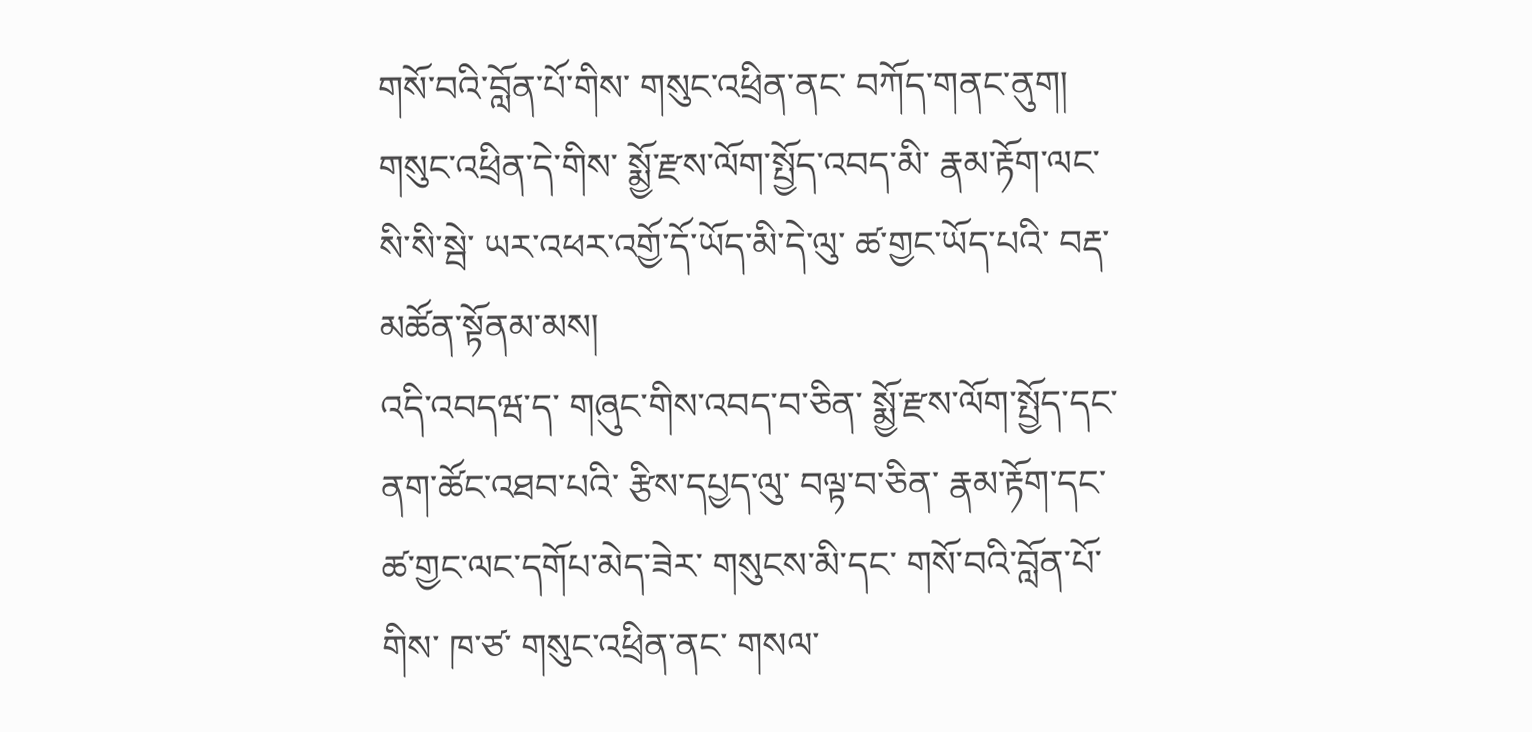གསོ་བའི་བློན་པོ་གིས་ གསུང་འཕྲིན་ནང་ བཀོད་གནང་ནུག།
གསུང་འཕྲིན་དེ་གིས་ སྨྱོ་རྫས་ལོག་སྤྱོད་འབད་མི་ རྣམ་རྟོག་ལང་སི་སི་སྦེ་ ཡར་འཕར་འགྱོ་དོ་ཡོད་མི་དེ་ལུ་ ཚ་གྱང་ཡོད་པའི་ བརྡ་མཚོན་སྟོནམ་མས།
འདི་འབདཝ་ད་ གཞུང་གིས་འབད་བ་ཅིན་ སྨྱོ་རྫས་ལོག་སྤྱོད་དང་ ནག་ཚོང་འཐབ་པའི་ རྩིས་དཔྱད་ལུ་ བལྟ་བ་ཅིན་ རྣམ་རྟོག་དང་ ཚ་གྱང་ལང་དགོཔ་མེད་ཟེར་ གསུངས་མི་དང་ གསོ་བའི་བློན་པོ་གིས་ ཁ་ཙ་ གསུང་འཕྲིན་ནང་ གསལ་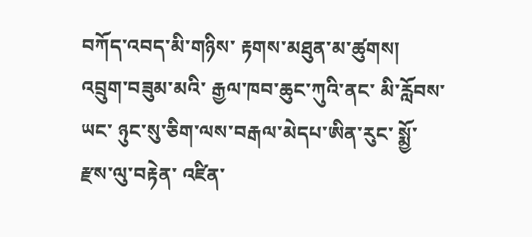བཀོད་འབད་མི་གཉིས་ རྟགས་མཐུན་མ་ཚུགས།
འབྲུག་བཟུམ་མའི་ རྒྱལ་ཁབ་ཆུང་ཀུའི་ནང་ མི་རློབས་ཡང་ ཉུང་སུ་ཅིག་ལས་བརྒལ་མེདཔ་ཨིན་རུང་ སྨྱོ་རྫས་ལུ་བརྟེན་ འཛིན་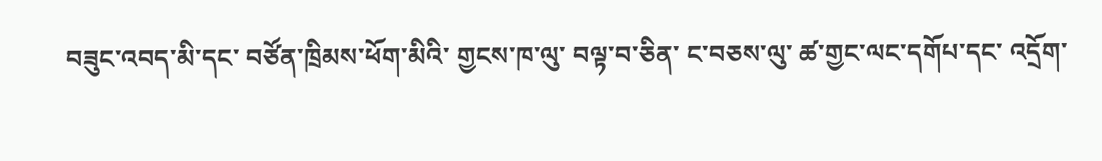བཟུང་འབད་མི་དང་ བཙོན་ཁྲིམས་ཕོག་མིའི་ གྱངས་ཁ་ལུ་ བལྟ་བ་ཅིན་ ང་བཅས་ལུ་ ཚ་གྱང་ལང་དགོཔ་དང་ འདྲོག་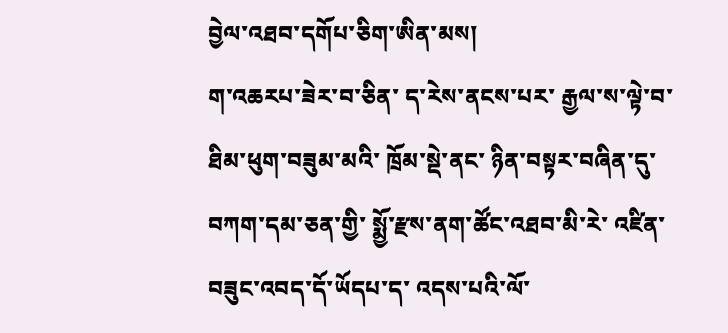བྱེལ་འཐབ་དགོཔ་ཅིག་ཨིན་མས།
ག་འཆརཔ་ཟེར་བ་ཅིན་ ད་རེས་ནངས་པར་ རྒྱལ་ས་ལྟེ་བ་ ཐིམ་ཕུག་བཟུམ་མའི་ ཁྲོམ་སྡེ་ནང་ ཉིན་བསྟར་བཞིན་དུ་ བཀག་དམ་ཅན་གྱི་ སྨྱོ་རྫས་ནག་ཚོང་འཐབ་མི་རེ་ འཛིན་བཟུང་འབད་དོ་ཡོདཔ་ད་ འདས་པའི་ལོ་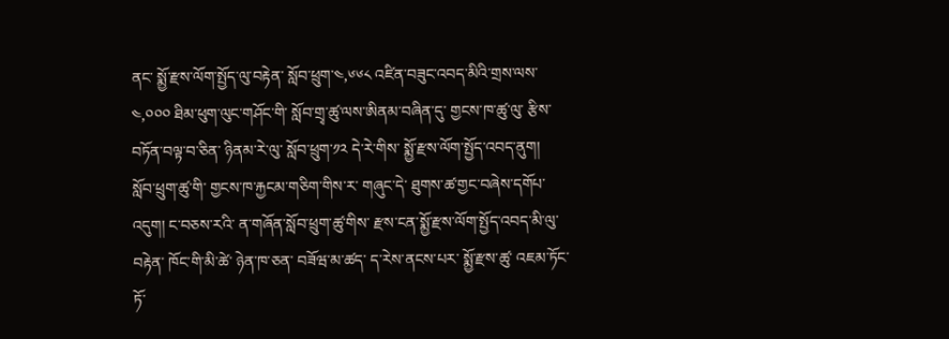ནང་ སྨྱོ་རྫས་ལོག་སྤྱོད་ལུ་བརྟེན་ སློབ་ཕྲུག་༤,༦༦༨ འཛིན་བཟུང་འབད་མིའི་གྲས་ལས་༤,༠༠༠ ཐིམ་ཕུག་ལུང་གཤོང་གི་ སློབ་གྲྭ་ཚུ་ལས་ཨིནམ་བཞིན་དུ་ གྱངས་ཁ་ཚུ་ལུ་ རྩིས་བཏོན་བལྟ་བ་ཅིན་ ཉིནམ་རེ་ལུ་ སློབ་ཕྲུག་༡༢ དེ་རེ་གིས་ སྨྱོ་རྫས་ལོག་སྤྱོད་འབད་ནུག།
སློབ་ཕྲུག་ཚུ་གི་ གྱངས་ཁ་རྐྱངམ་གཅིག་གིས་ར་ གཞུང་དེ་ ཐུགས་ཚ་གྱང་བཞེས་དགོཔ་འདུག། ང་བཅས་རའི་ ན་གཞོན་སློབ་ཕྲུག་ཚུ་གིས་ རྫས་ངན་སྨྱོ་རྫས་ལོག་སྤྱོད་འབད་མི་ལུ་བརྟེན་ ཁོང་གི་མི་ཚེ་ ཉེན་ཁ་ཅན་ བཟོཝ་མ་ཚད་ ད་རེས་ནངས་པར་ སྨྱོ་རྫས་ཚུ་ འཇམ་ཏོང་ཏོ་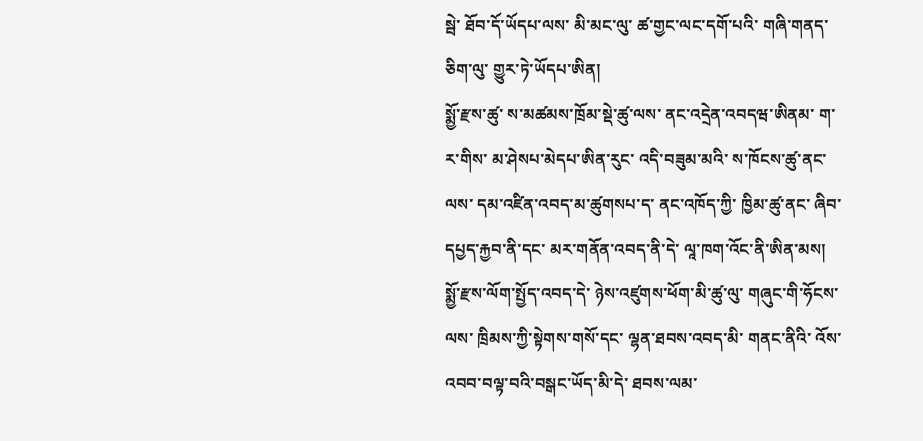སྦེ་ ཐོབ་དོ་ཡོདཔ་ལས་ མི་མང་ལུ་ ཚ་གྱང་ལང་དགོ་པའི་ གཞི་གནད་ཅིག་ལུ་ གྱུར་ཏེ་ཡོདཔ་ཨིན།
སྨྱོ་རྫས་ཚུ་ ས་མཚམས་ཁྲོམ་སྡེ་ཚུ་ལས་ ནང་འདྲེན་འབདཝ་ཨིནམ་ ག་ར་གིས་ མ་ཤེསཔ་མེདཔ་ཨིན་རུང་ འདི་བཟུམ་མའི་ ས་ཁོངས་ཚུ་ནང་ལས་ དམ་འཛིན་འབད་མ་ཚུགསཔ་ད་ ནང་འཁོད་ཀྱི་ ཁྱིམ་ཚུ་ནང་ ཞིབ་དཔྱད་རྐྱབ་ནི་དང་ མར་གནོན་འབད་ནི་དེ་ ལཱ་ཁག་འོང་ནི་ཨིན་མས།
སྨྱོ་རྫས་ལོག་སྤྱོད་འབད་དེ་ ཉེས་འཛུགས་ཕོག་མི་ཚུ་ལུ་ གཞུང་གི་ཧོངས་ལས་ ཁྲིམས་ཀྱི་སྟེགས་གསོ་དང་ ལྷན་ཐབས་འབད་མི་ གནང་ནིའི་ འོས་འབབ་བལྟ་བའི་བསྒང་ཡོད་མི་དེ་ ཐབས་ལམ་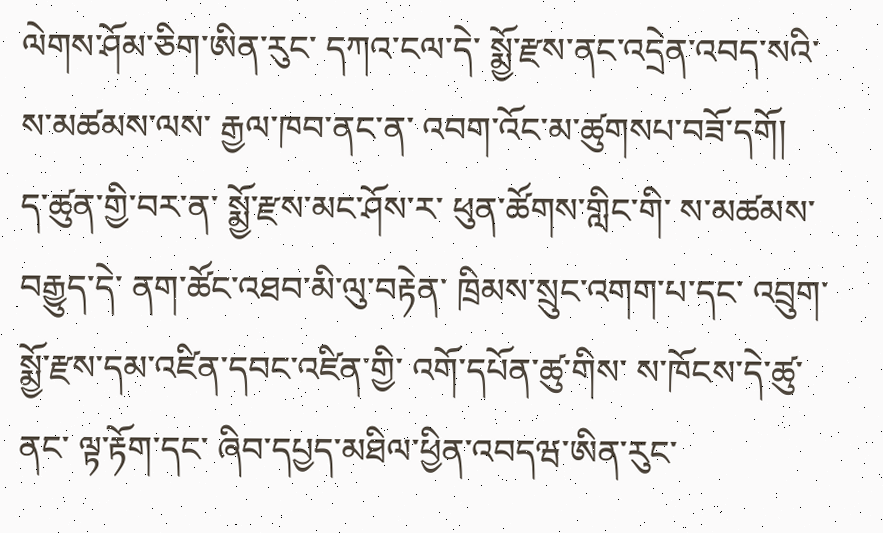ལེགས་ཤོམ་ཅིག་ཨིན་རུང་ དཀའ་ངལ་དེ་ སྨྱོ་རྫས་ནང་འདྲེན་འབད་སའི་ ས་མཚམས་ལས་ རྒྱལ་ཁབ་ནང་ན་ འབག་འོང་མ་ཚུགསཔ་བཟོ་དགོ།
ད་ཚུན་གྱི་བར་ན་ སྨྱོ་རྫས་མང་ཤོས་ར་ ཕུན་ཚོགས་གླིང་གི་ ས་མཚམས་བརྒྱུད་དེ་ ནག་ཚོང་འཐབ་མི་ལུ་བརྟེན་ ཁྲིམས་སྲུང་འགག་པ་དང་ འབྲུག་སྨྱོ་རྫས་དམ་འཛིན་དབང་འཛིན་གྱི་ འགོ་དཔོན་ཚུ་གིས་ ས་ཁོངས་དེ་ཚུ་ནང་ ལྟ་རྟོག་དང་ ཞིབ་དཔྱད་མཐིལ་ཕྱིན་འབདཝ་ཨིན་རུང་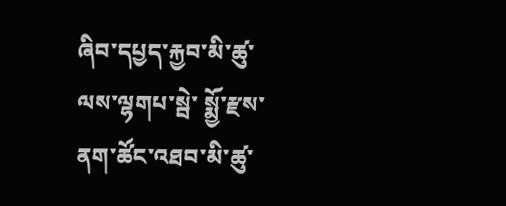ཞིབ་དཔྱད་རྐྱབ་མི་ཚུ་ལས་ལྷགཔ་སྦེ་ སྨྱོ་རྫས་ནག་ཚོང་འཐབ་མི་ཚུ་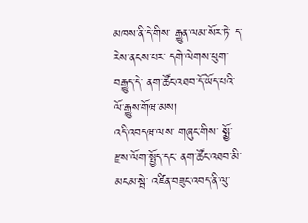མཁས་ནི་དེ་གིས་ རྒྱུན་ལམ་སོར་ཏེ་ ད་རེས་ནངས་པར་ དགེ་ལེགས་ཕུག་བརྒྱུད་དེ་ ནག་ཚོང་འཐབ་དོ་ཡོད་པའི་ ལོ་རྒྱུས་གོཝ་མས།
འདི་འབདཝ་ལས་ གཞུང་གིས་ སྨྱོ་རྫས་ལོག་སྤྱོད་དང་ ནག་ཚོང་འཐབ་མི་མངམ་སྦེ་ འཛིན་བཟུང་འབད་ནི་ལུ་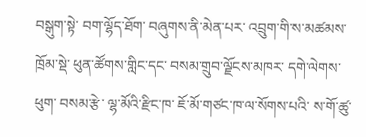བསྒུག་སྟེ་ བག་ལྷོད་ཐོག་ བཞུགས་ནི་མེན་པར་ འབྲུག་གི་ས་མཚམས་ཁྲོམ་སྡེ་ ཕུན་ཚོགས་གླིང་དང་ བསམ་གྲུབ་ལྗོངས་མཁར་ དགེ་ལེགས་ཕུག་ བསམ་རྩེ་ ལྷ་མོའི་རྫིང་ཁ་ ཇོ་མོ་གཙང་ཁ་ལ་སོགས་པའི་ ས་གོ་ཚུ་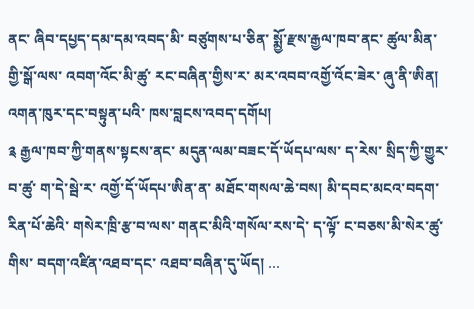ནང་ ཞིབ་དཔྱད་དམ་དམ་འབད་མི་ བཙུགས་པ་ཅིན་ སྨྱོ་རྫས་རྒྱལ་ཁབ་ནང་ ཚུལ་མིན་གྱི་སྒོ་ལས་ འབག་འོང་མི་ཚུ་ རང་བཞིན་གྱིས་ར་ མར་འབབ་འགྱོ་འོང་ཟེར་ ཞུ་ནི་ཨིན།
འགན་ཁུར་དང་བསྟུན་པའི་ ཁས་བླངས་འབད་དགོཔ།
༉ རྒྱལ་ཁབ་ཀྱི་གནས་སྟངས་ནང་ མདུན་ལམ་བཟང་དོ་ཡོདཔ་ལས་ ད་རེས་ སྲིད་ཀྱི་གྱུར་བ་ཚུ་ ག་དེ་སྦེ་ར་ འགྱོ་དོ་ཡོདཔ་ཨིན་ན་ མཐོང་གསལ་ཆེ་བས། མི་དབང་མངའ་བདག་རིན་པོ་ཆེའི་ གསེར་ཁྲི་རྩ་བ་ལས་ གནང་མིའི་གསོལ་རས་དེ་ ད་ལྟོ་ ང་བཅས་མི་སེར་ཚུ་གིས་ བདག་འཛིན་འཐབ་དང་ འཐབ་བཞིན་དུ་ཡོད། …